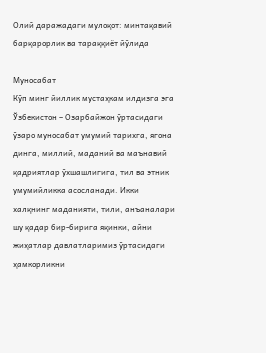Олий даражадаги мулоқот: минтақавий барқарорлик ва тараққиёт йўлида

Муносабат
Кўп минг йиллик мустаҳкам илдизга эга Ўзбекистон – Озарбайжон ўртасидаги ўзаро муносабат умумий тарихга, ягона динга, миллий, маданий ва маънавий қадриятлар ўхшашлигига, тил ва этник умумийликка асосланади. Икки халқнинг маданияти, тили, анъаналари шу қадар бир-бирига яқинки, айни жиҳатлар давлатларимиз ўртасидаги ҳамкорликни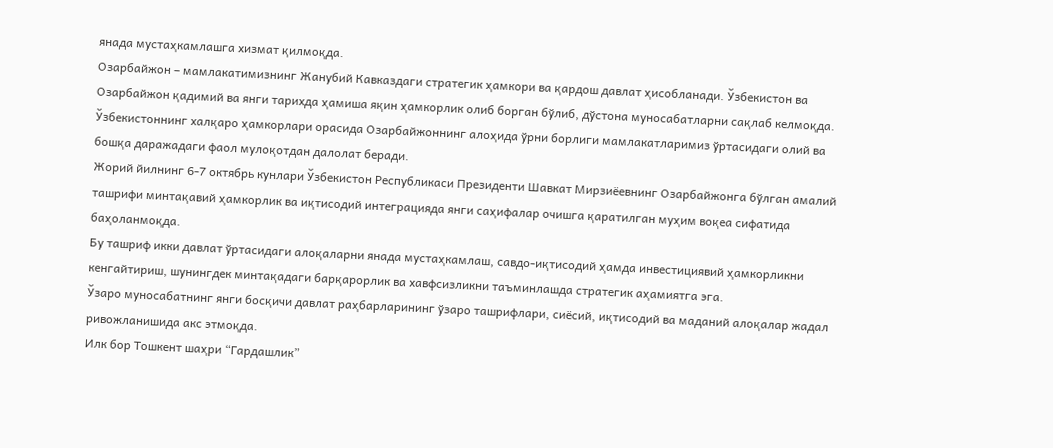янада мустаҳкамлашга хизмат қилмоқда.
Озарбайжон – мамлакатимизнинг Жанубий Кавказдаги стратегик ҳамкори ва қардош давлат ҳисобланади. Ўзбекистон ва Озарбайжон қадимий ва янги тарихда ҳамиша яқин ҳамкорлик олиб борган бўлиб, дўстона муносабатларни сақлаб келмоқда. Ўзбекистоннинг халқаро ҳамкорлари орасида Озарбайжоннинг алоҳида ўрни борлиги мамлакатларимиз ўртасидаги олий ва бошқа даражадаги фаол мулоқотдан далолат беради.
Жорий йилнинг 6-7 октябрь кунлари Ўзбекистон Республикаси Президенти Шавкат Мирзиёевнинг Озарбайжонга бўлган амалий ташрифи минтақавий ҳамкорлик ва иқтисодий интеграцияда янги саҳифалар очишга қаратилган муҳим воқеа сифатида баҳоланмоқда.
Бу ташриф икки давлат ўртасидаги алоқаларни янада мустаҳкамлаш, савдо-иқтисодий ҳамда инвестициявий ҳамкорликни кенгайтириш, шунингдек минтақадаги барқарорлик ва хавфсизликни таъминлашда стратегик аҳамиятга эга.
Ўзаро муносабатнинг янги босқичи давлат раҳбарларининг ўзаро ташрифлари, сиёсий, иқтисодий ва маданий алоқалар жадал ривожланишида акс этмоқда.
Илк бор Тошкент шаҳри “Гардашлик”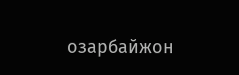озарбайжон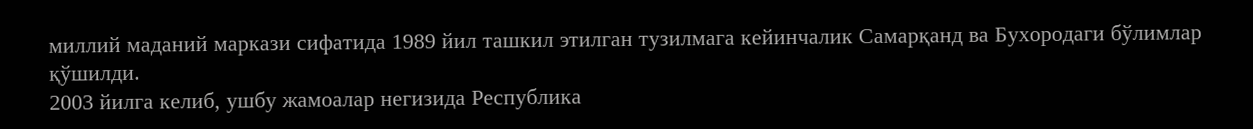миллий маданий маркази сифатида 1989 йил ташкил этилган тузилмага кейинчалик Самарқанд ва Бухородаги бўлимлар қўшилди.
2003 йилга келиб, ушбу жамоалар негизида Республика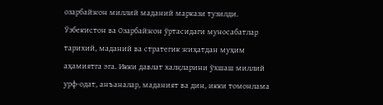озарбайжон миллий маданий маркази тузилди. Ўзбекистон ва Озарбайжон ўртасидаги муносабатлар тарихий, маданий ва стратегик жиҳатдан муҳим аҳамиятга эга. Икки давлат халқларини ўхшаш миллий урф-одат, анъаналар, маданият ва дин, икки томонлама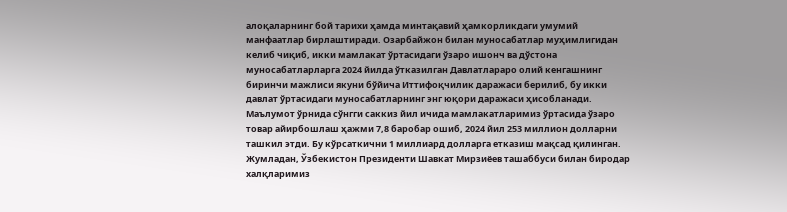алоқаларнинг бой тарихи ҳамда минтақавий ҳамкорликдаги умумий манфаатлар бирлаштиради. Озарбайжон билан муносабатлар муҳимлигидан келиб чиқиб, икки мамлакат ўртасидаги ўзаро ишонч ва дўстона муносабатларларга 2024 йилда ўтказилган Давлатлараро олий кенгашнинг биринчи мажлиси якуни бўйича Иттифоқчилик даражаси берилиб, бу икки давлат ўртасидаги муносабатларнинг энг юқори даражаси ҳисобланади.
Маълумот ўрнида сўнгги саккиз йил ичида мамлакатларимиз ўртасида ўзаро товар айирбошлаш ҳажми 7,8 баробар ошиб, 2024 йил 253 миллион долларни ташкил этди. Бу кўрсаткични 1 миллиард долларга етказиш мақсад қилинган.
Жумладан, Ўзбекистон Президенти Шавкат Мирзиёев ташаббуси билан биродар халқларимиз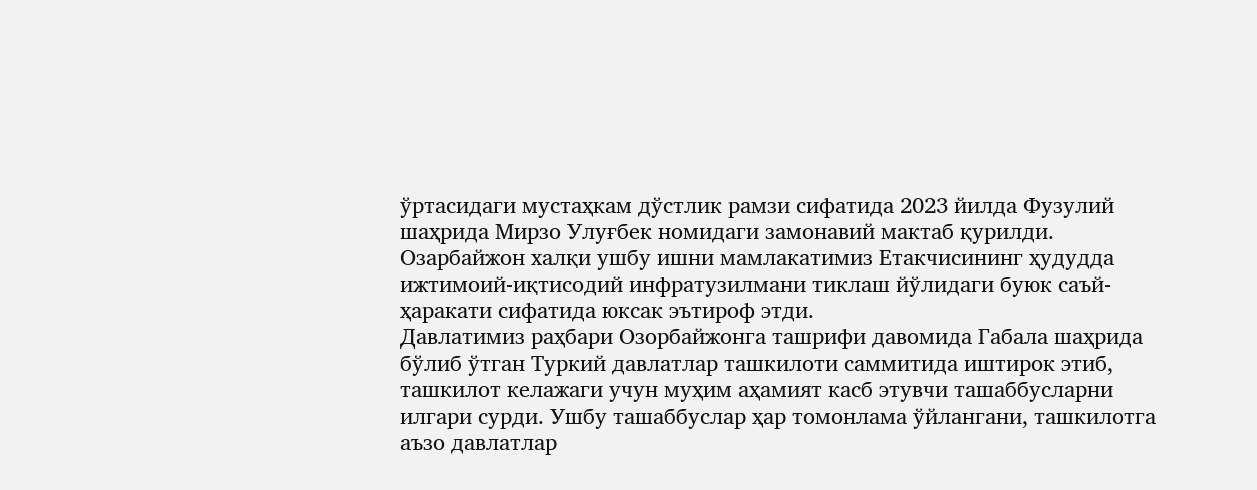ўртасидаги мустаҳкам дўстлик рамзи сифатида 2023 йилда Фузулий шаҳрида Мирзо Улуғбек номидаги замонавий мактаб қурилди. Озарбайжон халқи ушбу ишни мамлакатимиз Етакчисининг ҳудудда ижтимоий-иқтисодий инфратузилмани тиклаш йўлидаги буюк саъй-ҳаракати сифатида юксак эътироф этди.
Давлатимиз раҳбари Озорбайжонга ташрифи давомида Габала шаҳрида бўлиб ўтган Туркий давлатлар ташкилоти саммитида иштирок этиб, ташкилот келажаги учун муҳим аҳамият касб этувчи ташаббусларни илгари сурди. Ушбу ташаббуслар ҳар томонлама ўйлангани, ташкилотга аъзо давлатлар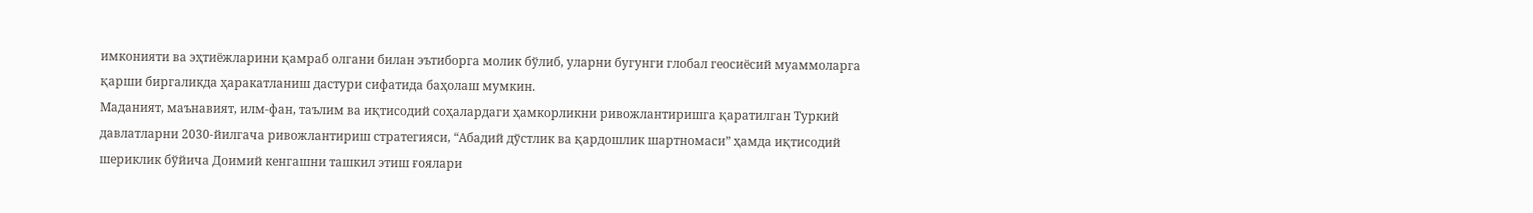имконияти ва эҳтиёжларини қамраб олгани билан эътиборга молик бўлиб, уларни бугунги глобал геосиёсий муаммоларга қарши биргаликда ҳаракатланиш дастури сифатида баҳолаш мумкин.
Маданият, маънавият, илм-фан, таълим ва иқтисодий соҳалардаги ҳамкорликни ривожлантиришга қаратилган Туркий давлатларни 2030-йилгача ривожлантириш стратегияси, “Абадий дўстлик ва қардошлик шартномаси” ҳамда иқтисодий шериклик бўйича Доимий кенгашни ташкил этиш ғоялари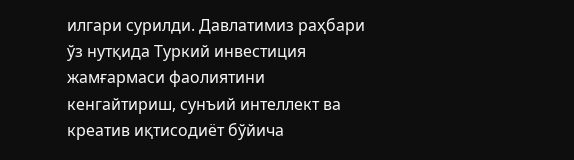илгари сурилди. Давлатимиз раҳбари ўз нутқида Туркий инвестиция жамғармаси фаолиятини кенгайтириш, сунъий интеллект ва креатив иқтисодиёт бўйича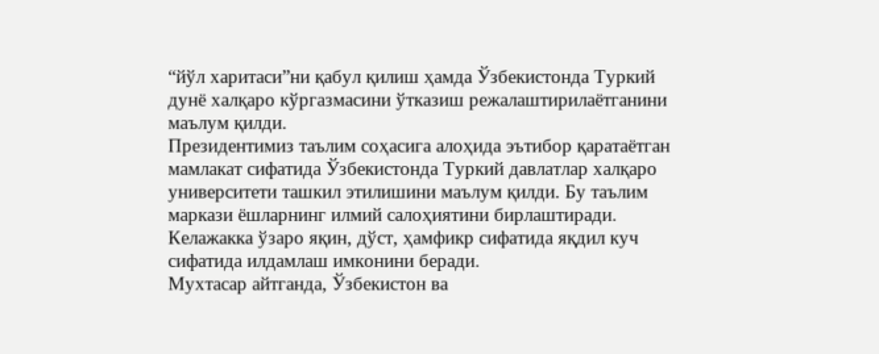“йўл харитаси”ни қабул қилиш ҳамда Ўзбекистонда Туркий дунё халқаро кўргазмасини ўтказиш режалаштирилаётганини маълум қилди.
Президентимиз таълим соҳасига алоҳида эътибор қаратаётган мамлакат сифатида Ўзбекистонда Туркий давлатлар халқаро университети ташкил этилишини маълум қилди. Бу таълим маркази ёшларнинг илмий салоҳиятини бирлаштиради. Келажакка ўзаро яқин, дўст, ҳамфикр сифатида яқдил куч сифатида илдамлаш имконини беради.
Мухтасар айтганда, Ўзбекистон ва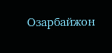Озарбайжон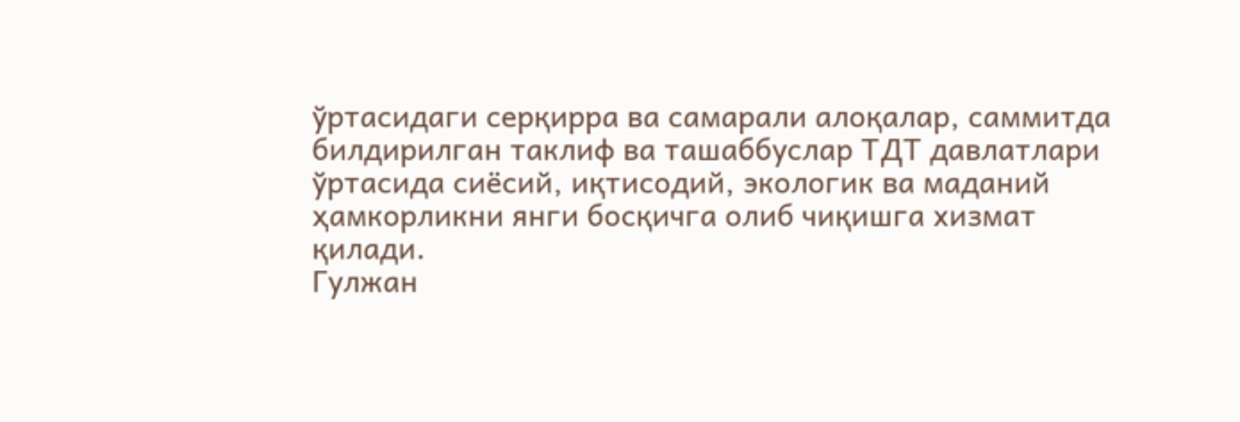ўртасидаги серқирра ва самарали алоқалар, саммитда билдирилган таклиф ва ташаббуслар ТДТ давлатлари ўртасида сиёсий, иқтисодий, экологик ва маданий ҳамкорликни янги босқичга олиб чиқишга хизмат қилади.
Гулжан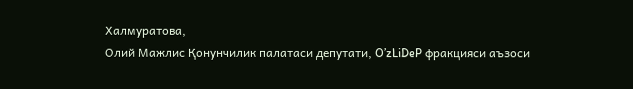Халмуратова,
Олий Мажлис Қонунчилик палатаси депутати, O’zLiDeP фракцияси аъзоси